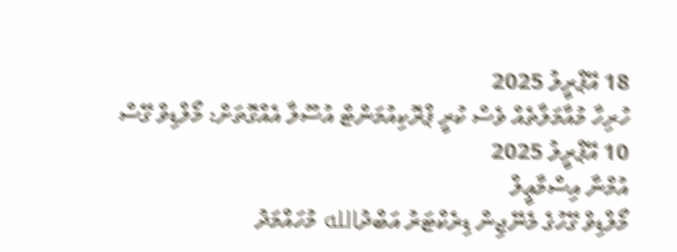18 އޭޕްރީލު 2025
ހުރިހާ މުއާމަލާތެއް ވެސް ކުރީ ޕްރޮކިއުމަންޓް އުސޫލާ އެއްގޮތަށް: މޯލްޑިވް ގޭސް
10 އޭޕްރީލު 2025
އުމްނާ އިސްމާޢީލް
މޯލްޑިވް ގޭހުގެ މެނޭޖިން ޑިރެކްޓަރު އަބްދުالله މުހައްމަދު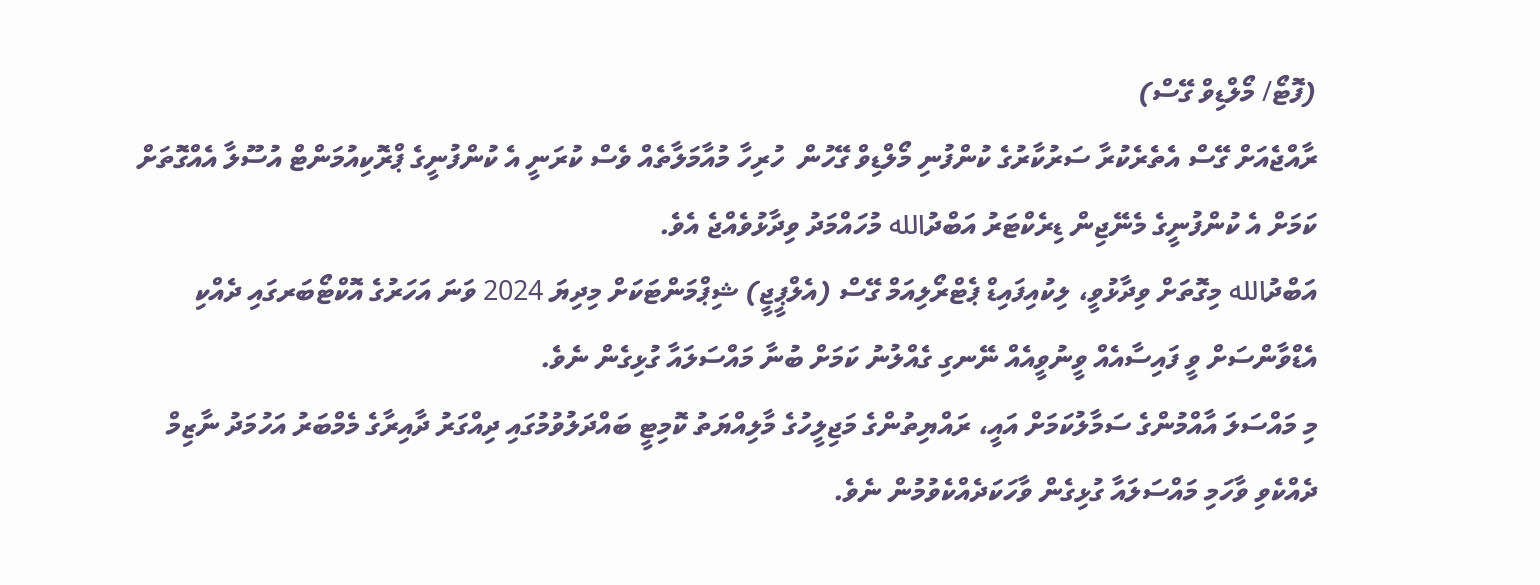(ފޮޓޯ/ މޯލްޑިވް ގޭސް)
ރާއްޖެއަށް ގޭސް އެތެރެކުރާ ސަރުކާރުގެ ކުންފުނި މޯލްޑިވް ގޭހުން  ހުރިހާ މުއާމަލާތެއް ވެސް ކުރަނީ އެ ކުންފުނީގެ ޕްރޮކިއުމަންޓް އުސޫލާ އެއްގޮތަށް ކަމަށް އެ ކުންފުނީގެ މެނޭޖިން ޑިރެކްޓަރު އަބްދުالله މުހައްމަދު ވިދާޅުވެއްޖެ އެވެ.
އަބްދުالله މިގޮތަށް ވިދާޅުވީ، ލިކުއިފައިޑް ޕެޓްރޯލިއަމް ގޭސް (އެލްޕީޖީ) ޝިޕްމަންޓަކަށް މިދިޔަ 2024 ވަނަ އަހަރުގެ އޮކްޓޯބަރގައި ދެއްކި އެޑްވާންސަށް ވީ ފައިސާއެއް ވީނުވީއެއް ނޭނގި ގެއްލުނު ކަމަށް ބުނާ މައްސަލައާ ގުޅިގެން ނެވެ.
މި މައްސަލަ އާއްމުންގެ ސަމާލުކަމަށް އައީ، ރައްޔިތުންގެ މަޖިލީހުގެ މާލިއްޔަތު ކޮމިޓީ ބައްދަލުވުމުގައި ދިއްގަރު ދާއިރާގެ މެމްބަރު އަހުމަދު ނާޒިމް ދެއްކެވި ވާހަމި މައްސަލައާ ގުޅިގެން ވާހަކަދެއްކެވުމުން ނެވެ.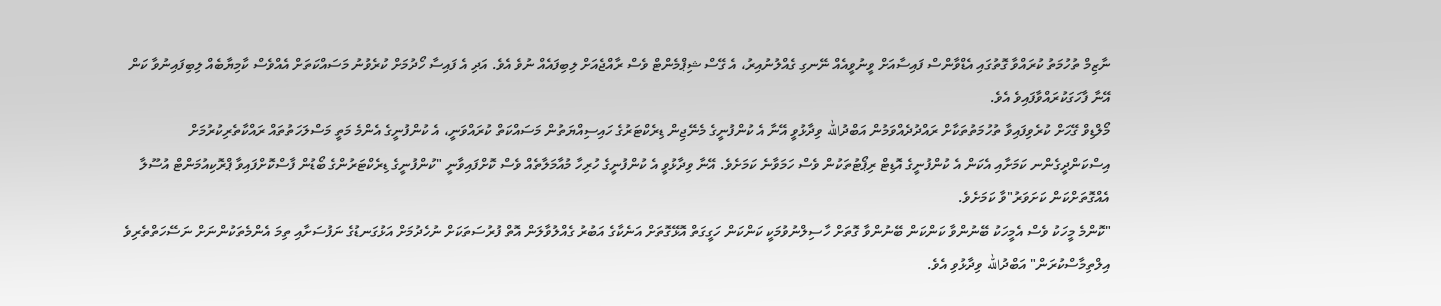ނާޒިމް ތުހުމަތު ކުރައްވާ ގޮތުގައި އެޑްވާންސް ފައިސާއަށް ވީނުވީއެއް ނޭނގި ގެއްލުނުއިރު، އެ ގޭސް ޝިޕްމެންޓް ވެސް ރާއްޖެއަށް ލިބިފައެއް ނުވެ އެވެ. އަދި އެ ފައިސާ ހޯދުމަށް ކުރެވުނު މަސައްކަތަށް އެއްވެސް ކާމިޔާބެއް ލިބިފައިނުވާ ކަން އޭނާ ފާހަގަކުރައްވާފައިވެ އެވެ.
މޯލްޑިވް ގޭހަށް ކުރެވިފައިވާ ތުހުމަތުތަކާށް ރައްދުދެއްވަމުން އަބްދުالله ވިދާޅުވީ އޭނާ އެ ކުންފުނީގެ މެނޭޖިން ޑިރެކްޓަރުގެ ހައިސިއްޔަތުން މަސައްކަތް ކުރައްވަނީ، އެ ކުންފުނީގެ އެންމެ މަތީ މަސްލަހަތުތައް ރައްކާތެރިކުރުމަށް އިސްކަންދީގެންނ ކަމަށާއި އެކަން އެ ކުންފުނީގެ އޮޑިޓް ރިޕޯޓުތަކުން ވެސް ހަމަވާނެ ކަމަށެވެ. އޭނާ ވިދާޅުވީ އެ ކުންފުނީގެ ހުރިހާ މުއާމަލާތެއް ވެސް ކޮށްފައިވާނީ "ކުންފުނީގެ ޑިރެކްޓަރުންގެ ބޯޑުން ފާސްކޮށްފައިވާ ޕްރޮކިއުމަންޓް އުސޫލާ އެއްގޮތަށްކަން ކަށަވަރު"ވާ ކަމަށެވެ.
"ކޮންމެ މީހަކު ވެސް އެމީހަކު ބޭނުންވާ ކަންކަން ބޭނުންވާ ގޮތަށް ހާސިލްނުވުމަކީ ކަންކަން ހަގީގަތް އޮޅޭގޮތަށް އަނެކާގެ އަބުރު ގެއްލުވާލަން އޮތް ފުރުސަތަކަށް ނުހެދުމަށް އަޅުގަނޑުގެ ނަފުސަށާއި ތިމަ އެންމެތަކުންނަށް ނަސޭހަތްތެރިވެ އިލްތިމާސްކުރަން" އަބްދުالله ވިދާޅުވި އެވެ.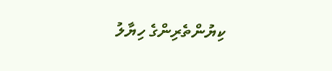ކިޔުންތެރިންގެ ހިޔާލު